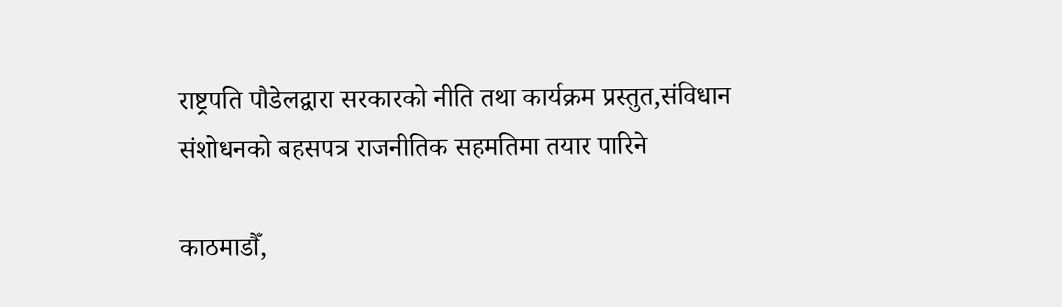राष्ट्रपति पौडेलद्वारा सरकारको नीति तथा कार्यक्रम प्रस्तुत,संविधान संशोधनको बहसपत्र राजनीतिक सहमतिमा तयार पारिने

काठमाडौँ,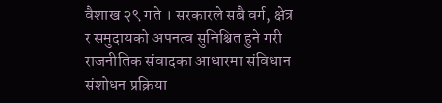वैशाख २९ गते । सरकारले सबै वर्ग, क्षेत्र र समुदायको अपनत्व सुनिश्चित हुने गरी राजनीतिक संवादका आधारमा संविधान संशोधन प्रक्रिया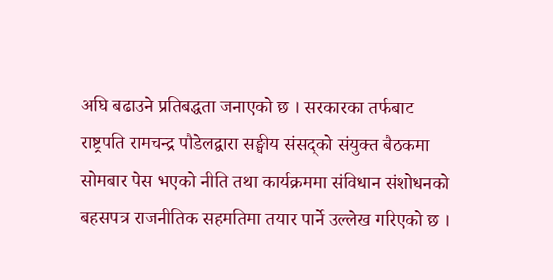अघि बढाउने प्रतिबद्धता जनाएको छ । सरकारका तर्फबाट राष्ट्रपति रामचन्द्र पौडेलद्वारा सङ्घीय संसद्को संयुक्त बैठकमा सोमबार पेस भएको नीति तथा कार्यक्रममा संविधान संशोधनको बहसपत्र राजनीतिक सहमतिमा तयार पार्ने उल्लेख गरिएको छ ।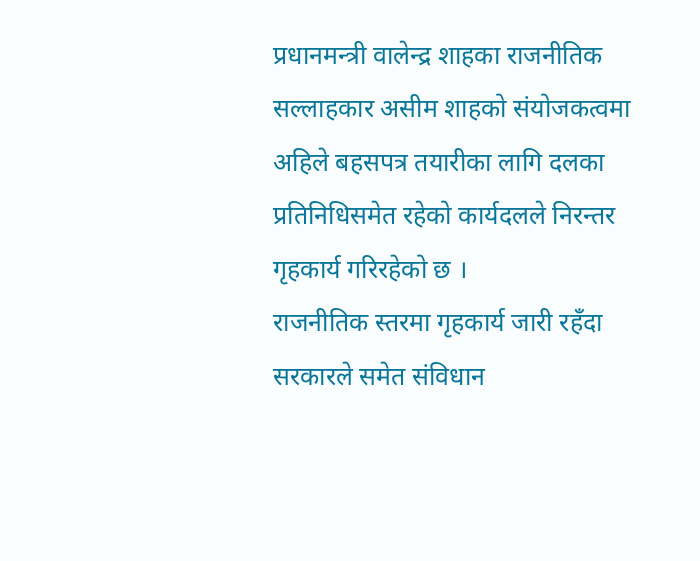प्रधानमन्त्री वालेन्द्र शाहका राजनीतिक सल्लाहकार असीम शाहको संयोजकत्वमा अहिले बहसपत्र तयारीका लागि दलका प्रतिनिधिसमेत रहेको कार्यदलले निरन्तर गृहकार्य गरिरहेको छ ।
राजनीतिक स्तरमा गृहकार्य जारी रहँदा सरकारले समेत संविधान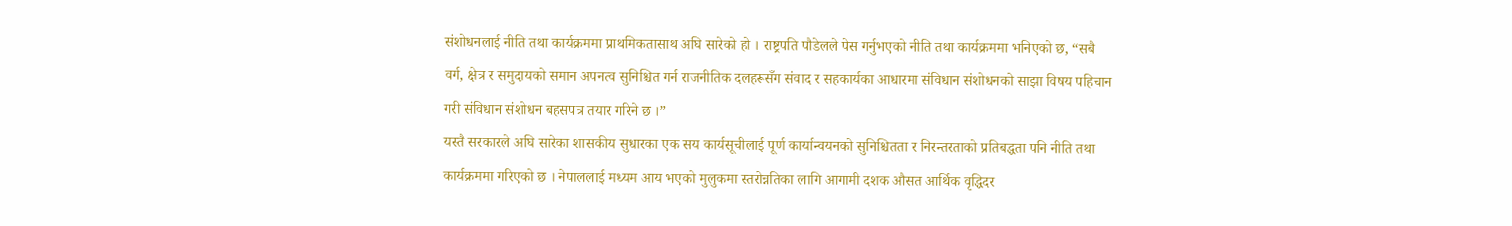संशोधनलाई नीति तथा कार्यक्रममा प्राथमिकतासाथ अघि सारेको हो । राष्ट्रपति पौडेलले पेस गर्नुभएको नीति तथा कार्यक्रममा भनिएको छ, “सबै वर्ग, क्षेत्र र समुदायको समान अपनत्व सुनिश्चित गर्न राजनीतिक दलहरूसँग संवाद र सहकार्यका आधारमा संविधान संशोधनको साझा विषय पहिचान गरी संविधान संशोधन बहसपत्र तयार गरिने छ ।”
यस्तै सरकारले अघि सारेका शासकीय सुधारका एक सय कार्यसूचीलाई पूर्ण कार्यान्वयनको सुनिश्चितता र निरन्तरताको प्रतिबद्धता पनि नीति तथा कार्यक्रममा गरिएको छ । नेपाललाई मध्यम आय भएको मुलुकमा स्तरोन्नतिका लागि आगामी दशक औसत आर्थिक वृद्धिदर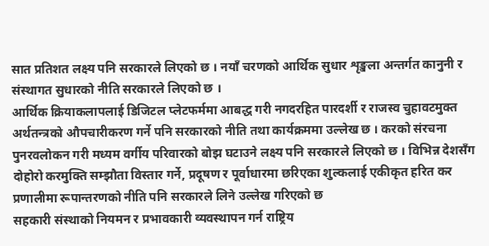सात प्रतिशत लक्ष्य पनि सरकारले लिएको छ । नयाँ चरणको आर्थिक सुधार शृङ्खला अन्तर्गत कानुनी र संस्थागत सुधारको नीति सरकारले लिएको छ ।
आर्थिक क्रियाकलापलाई डिजिटल प्लेटफर्ममा आबद्ध गरी नगदरहित पारदर्शी र राजस्व चुहावटमुक्त अर्थतन्त्रको औपचारीकरण गर्ने पनि सरकारको नीति तथा कार्यक्रममा उल्लेख छ । करको संरचना पुनरवलोकन गरी मध्यम वर्गीय परिवारको बोझ घटाउने लक्ष्य पनि सरकारले लिएको छ । विभिन्न देशसँग दोहोरो करमुक्ति सम्झौता विस्तार गर्ने, प्रदूषण र पूर्वाधारमा छरिएका शुल्कलाई एकीकृत हरित कर प्रणालीमा रूपान्तरणको नीति पनि सरकारले लिने उल्लेख गरिएको छ
सहकारी संस्थाको नियमन र प्रभावकारी व्यवस्थापन गर्न राष्ट्रिय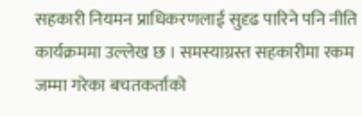सहकारी नियमन प्राधिकरणलाई सुदृढ पारिने पनि नीति कार्यक्रममा उल्लेख छ । समस्याग्रस्त सहकारीमा रकम जम्मा गरेका बचतकर्ताको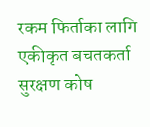रकम फिर्ताका लागि एकीकृत बचतकर्ता सुरक्षण कोष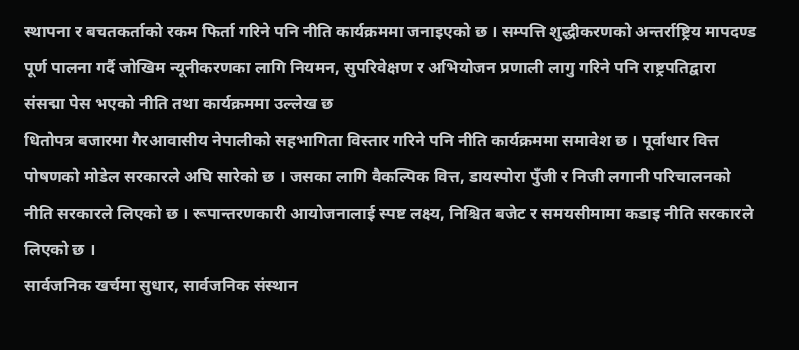स्थापना र बचतकर्ताको रकम फिर्ता गरिने पनि नीति कार्यक्रममा जनाइएको छ । सम्पत्ति शुद्धीकरणको अन्तर्राष्ट्रिय मापदण्ड पूर्ण पालना गर्दै जोखिम न्यूनीकरणका लागि नियमन, सुपरिवेक्षण र अभियोजन प्रणाली लागु गरिने पनि राष्ट्रपतिद्वारा संसद्मा पेस भएको नीति तथा कार्यक्रममा उल्लेख छ
धितोपत्र बजारमा गैरआवासीय नेपालीको सहभागिता विस्तार गरिने पनि नीति कार्यक्रममा समावेश छ । पूर्वाधार वित्त पोषणको मोडेल सरकारले अघि सारेको छ । जसका लागि वैकल्पिक वित्त, डायस्पोरा पुँजी र निजी लगानी परिचालनको नीति सरकारले लिएको छ । रूपान्तरणकारी आयोजनालाई स्पष्ट लक्ष्य, निश्चित बजेट र समयसीमामा कडाइ नीति सरकारले लिएको छ ।
सार्वजनिक खर्चमा सुधार, सार्वजनिक संस्थान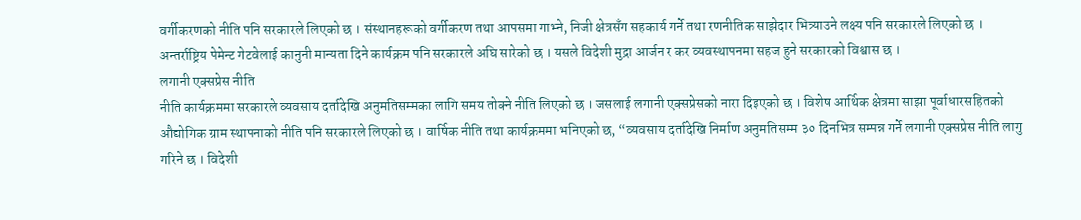वर्गीकरणको नीति पनि सरकारले लिएको छ । संस्थानहरूको वर्गीकरण तथा आपसमा गाभ्ने, निजी क्षेत्रसँग सहकार्य गर्ने तथा रणनीतिक साझेदार भित्र्याउने लक्ष्य पनि सरकारले लिएको छ ।
अन्तर्राष्ट्रिय पेमेन्ट गेटवेलाई कानुनी मान्यता दिने कार्यक्रम पनि सरकारले अघि सारेको छ । यसले विदेशी मुद्रा आर्जन र कर व्यवस्थापनमा सहज हुने सरकारको विश्वास छ ।
लगानी एक्सप्रेस नीति
नीति कार्यक्रममा सरकारले व्यवसाय दर्तादेखि अनुमतिसम्मका लागि समय तोक्ने नीति लिएको छ । जसलाई लगानी एक्सप्रेसको नारा दिइएको छ । विशेष आर्थिक क्षेत्रमा साझा पूर्वाधारसहितको औद्योगिक ग्राम स्थापनाको नीति पनि सरकारले लिएको छ । वार्षिक नीति तथा कार्यक्रममा भनिएको छ, “व्यवसाय दर्तादेखि निर्माण अनुमतिसम्म ३० दिनभित्र सम्पन्न गर्ने लगानी एक्सप्रेस नीति लागु गरिने छ । विदेशी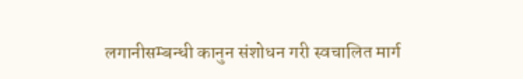लगानीसम्बन्धी कानुन संशोधन गरी स्वचालित मार्ग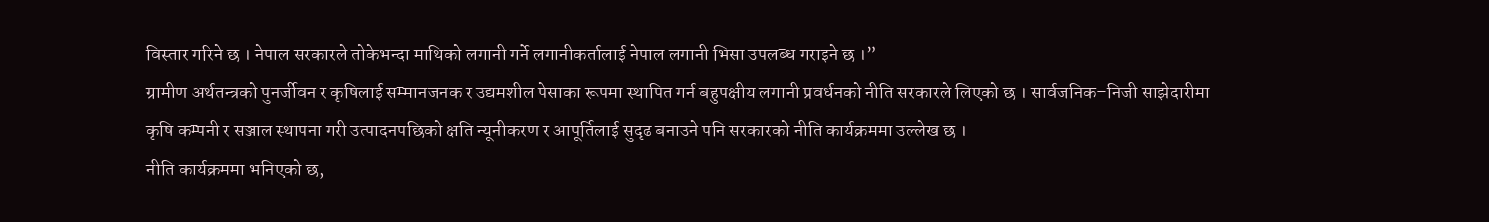विस्तार गरिने छ । नेपाल सरकारले तोकेभन्दा माथिको लगानी गर्ने लगानीकर्तालाई नेपाल लगानी भिसा उपलब्ध गराइने छ ।”
ग्रामीण अर्थतन्त्रको पुनर्जीवन र कृषिलाई सम्मानजनक र उद्यमशील पेसाका रूपमा स्थापित गर्न बहुपक्षीय लगानी प्रवर्धनको नीति सरकारले लिएको छ । सार्वजनिक–निजी साझेदारीमा कृषि कम्पनी र सञ्जाल स्थापना गरी उत्पादनपछिको क्षति न्यूनीकरण र आपूर्तिलाई सुदृढ बनाउने पनि सरकारको नीति कार्यक्रममा उल्लेख छ ।
नीति कार्यक्रममा भनिएको छ,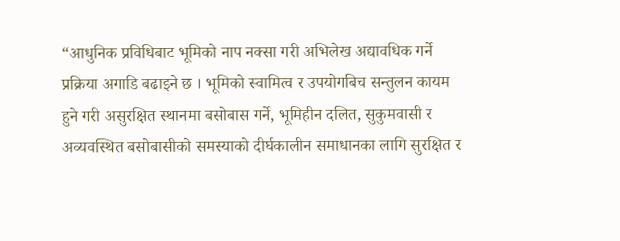“आधुनिक प्रविधिबाट भूमिको नाप नक्सा गरी अभिलेख अद्यावधिक गर्ने प्रक्रिया अगाडि बढाइने छ । भूमिको स्वामित्व र उपयोगबिच सन्तुलन कायम हुने गरी असुरक्षित स्थानमा बसोबास गर्ने, भूमिहीन दलित, सुकुमवासी र अव्यवस्थित बसोबासीको समस्याको दीर्घकालीन समाधानका लागि सुरक्षित र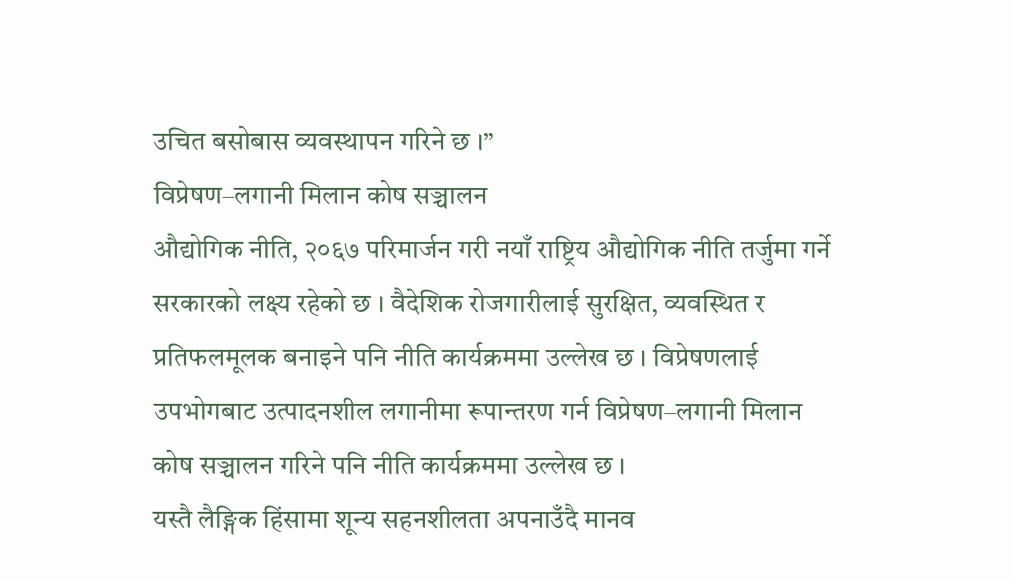उचित बसोबास व्यवस्थापन गरिने छ ।”
विप्रेषण–लगानी मिलान कोष सञ्चालन
औद्योगिक नीति, २०६७ परिमार्जन गरी नयाँ राष्ट्रिय औद्योगिक नीति तर्जुमा गर्ने सरकारको लक्ष्य रहेको छ । वैदेशिक रोजगारीलाई सुरक्षित, व्यवस्थित र प्रतिफलमूलक बनाइने पनि नीति कार्यक्रममा उल्लेख छ । विप्रेषणलाई उपभोगबाट उत्पादनशील लगानीमा रूपान्तरण गर्न विप्रेषण–लगानी मिलान कोष सञ्चालन गरिने पनि नीति कार्यक्रममा उल्लेख छ ।
यस्तै लैङ्गिक हिंसामा शून्य सहनशीलता अपनाउँदै मानव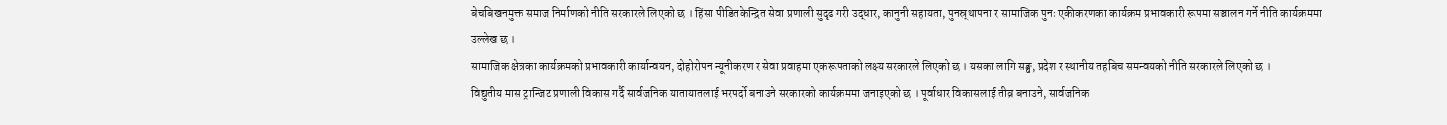बेचबिखनमुक्त समाज निर्माणको नीति सरकारले लिएको छ । हिंसा पीडितकेन्द्रित सेवा प्रणाली सुदृढ गरी उद्धार, कानुनी सहायता, पुनस्र्थापना र सामाजिक पुनः एकीकरणका कार्यक्रम प्रभावकारी रूपमा सञ्चालन गर्ने नीति कार्यक्रममा उल्लेख छ ।
सामाजिक क्षेत्रका कार्यक्रमको प्रभावकारी कार्यान्वयन, दोहोरोपन न्यूनीकरण र सेवा प्रवाहमा एकरूपताको लक्ष्य सरकारले लिएको छ । यसका लागि सङ्घ, प्रदेश र स्थानीय तहबिच समन्वयको नीति सरकारले लिएको छ ।
विद्युतीय मास ट्रान्जिट प्रणाली विकास गर्दै सार्वजनिक यातायातलाई भरपर्दो बनाउने सरकारको कार्यक्रममा जनाइएको छ । पूर्वाधार विकासलाई तीव्र बनाउने, सार्वजनिक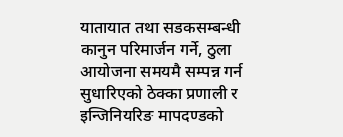यातायात तथा सडकसम्बन्धी कानुन परिमार्जन गर्ने, ठुला आयोजना समयमै सम्पन्न गर्न सुधारिएको ठेक्का प्रणाली र इन्जिनियरिङ मापदण्डको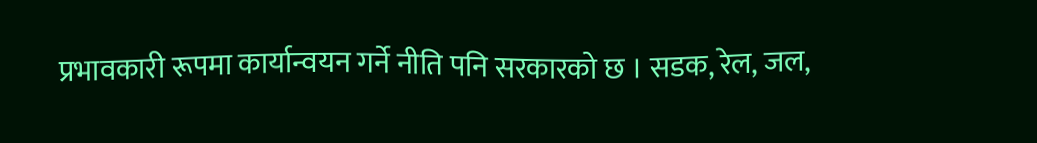प्रभावकारी रूपमा कार्यान्वयन गर्ने नीति पनि सरकारको छ । सडक, रेल, जल,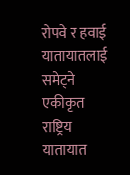रोपवे र हवाई यातायातलाई समेट्ने एकीकृत राष्ट्रिय यातायात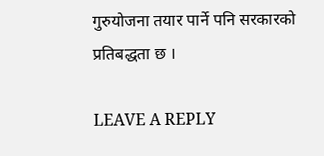गुरुयोजना तयार पार्ने पनि सरकारको प्रतिबद्धता छ ।

LEAVE A REPLY